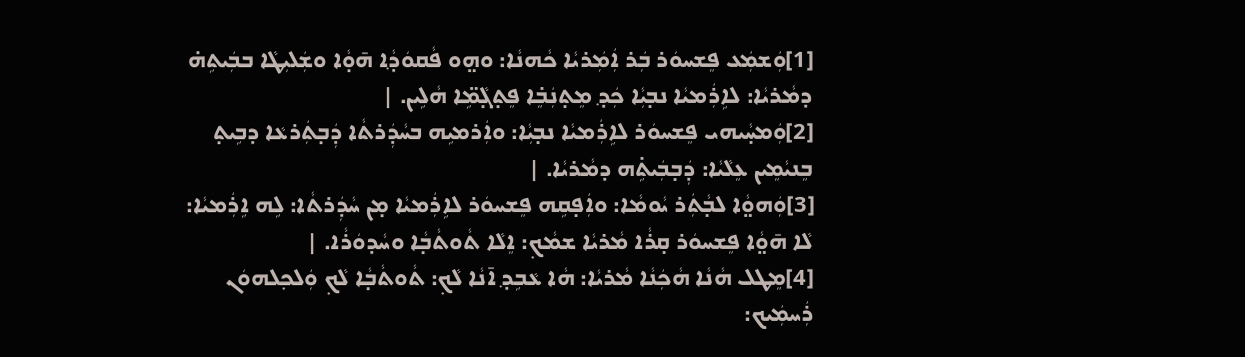[1]ܘܲܫܡܲܥ ܦܸܫܚܘܿܪ ܒܲܪ ܐܲܡܲܪܝܵܐ ܟܵܗܢܵܐ: ܘܗ̤ܘ ܦܵܩܘܿܕ݂ܵܐ ܗ̄ܘ̣ܵܐ ܘܫܲܠܝܼܛܵܐ ܒܒܲܝܬܹܗ̇ ܕܡܵܪܝܵܐ: ܠܐܹܪܲܡܝܵܐ ܢܒ̣ܝܼܵܐ ܟܲܕ݂ ܡܸܬ̣ܢܲܒܸ̇ܐ ܦܸܬ̣ܓ̣ܵܡܹ̈ܐ ܗܵܠܹܝܢ. |
[2]ܘܲܡܚ̣ܵܝܗܝ ܦܸܫܚܘܿܪ ܠܐܹܪܲܡܝܵܐ ܢܒ̣ܝܼܵܐ: ܘܐܲܪܡܝܹܗ ܒܚܵܕܲܪܬܵܐ ܕܲܒ̣ܬܲܪܥܵܐ ܕܒܹܝܬ̣ ܒܸܢܝܵܡܸܝܢ ܥܸܠܵܝܵܐ: ܕܲܒ̣ܒܲܝܬܹ̇ܗ ܕܡܵܪܝܵܐ. |
[3]ܘܲܗܘ̤ܵܐ ܠܒ̣ܵܬܲܪ ܝܵܘܡܵܐ: ܘܐܲܦ̣ܩܹܗ ܦܸܫܚܘܿܪ ܠܐܹܪܲܡܝܵܐ ܡ̣ܢ ܚܵܕܲܪܬܵܐ: ܠܹܗ ܐܹܪܲܡܝܵܐ: ܠܵܐ ܗ̄ܘ̤ܵܐ ܦܸܫܚܘܿܪ ܩ̣ܪܵܐ ܡܵܪܝܵܐ ܫܡܵܟ݂: ܐܸܠܵܐ ܬܵܘܬܵܒ̣ܵܐ ܘܚܵܕܘܿܪܵܐ. |
[4]ܡܸܛܠ ܗܵܢܵܐ ܗܵܟܲܢܵܐ ܡܵܪܝܵܐ: ܗܵܐ ܥܵܒܹܕ݂ ܐ̄ܢܵܐ ܠܵܟ݂: ܬܵܘܬܵܒ̣ܵܐ ܠܵܟ݂ ܘܲܠܟ݂ܠܗܘܿܢ ܪܲܚܡܲܝܟ: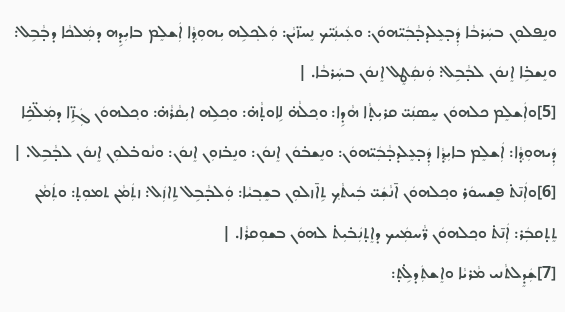ܘܢܸܦܠܘܼܢ ܒܚܲܪܒܵܐ ܕܲܒ̣ܥܸܠܕܒ̣ܵܒܲܝ̈ܗܘܿܢ: ܘܥܲܝܢܲܝ̈ܟ ܢܸܚܙ̈ܝܵܢ: ܘܲܠܟ݂ܠܹܗ ܝܼܗܘܼܕ݂ܵܐ ܐܲܫܠܸܡ ܒܐܝܼܕܹܗ ܕܡܲܠܟܵܐ ܕܒ̣ܵܒܹܠ: ܘܢܸܫܒܹ̇ܐ ܐܸܢܘܿܢ ܠܒ̣ܵܒܹܠ: ܘܲܢܩܲܛܸܠ ܐܸܢܘܿܢ ܒܚܲܪܒܵܐ. |
[5]ܘܐܲܫܠܸܡ ܟܠܗܘܿܢ ܚܸܣܢܲܝ̈ ܩܪܝܼܬ̣ܵܐ ܗܵܕܹܐ: ܘܟ݂ܠܵܗ̇ ܠܹܐܘܬ̣ܵܗ̇: ܘܟ݂ܠܹܗ ܐܝܼܩܵܪܵܗ̇: ܘܟ݂ܠܗܘܿܢ ܓܲܙܹ̈ܐ ܕܡܲܠ̈ܟܹ̇ܐ ܕܲܝܗܘܼܕ݂ܵܐ: ܐܲܫܠܸܡ ܒܐܝܼܕ݂ܵܐ ܕܲܒ̣ܥܸܠܕܒ̣ܵܒܲܝ̈ܗܘܿܢ: ܘܢܸܫܒ̇ܘܿܢ ܐܸܢܘܿܢ: ܘܢܸܒ̇ܙܘܼܢ ܐܸܢܘܿܢ: ܘܢܵܘܒ̇ܠܘܼܢ ܐܸܢܘܿܢ ܠܒ̣ܵܒܹܠ. |
[6]ܘܐܲܢ̄ܬ̇ ܦܸܫܚܘܿܪ ܘܟ݂ܠܗܘܿܢ ܐ̄ܢܵܫܲܝ̈ ܒܲܝܬܵܟ݂ ܬܹܐ̄ܙܠܘܼܢ ܒܫܸܒ݂ܝܵܐ: ܘܲܠܒ̣ܵܒܹܠ ܬܹܐܙܲܠ: ܙܬܲܡܵܢ ܬܡܘܼܬ̣: ܘܬܲܡܵܢ ܬܸܬ̣ܩܒܲܪ: ܐܲܢ̄ܬ̇ ܘܟ݂ܠܗܘܿܢ ܖ̈ܵܚܡܲܝܟ ܕܐܸܬ̣ܢܲܒ̇ܝܼܬ̇ ܠܗܘܿܢ ܒܫܘܼܩܪܵܐ. |
[7]ܫܲܕܸܠܬܵܢܝ ܡܵܪܝܵܐ ܘܐܸܫܬܲܕܠܹ̇ܬ̣: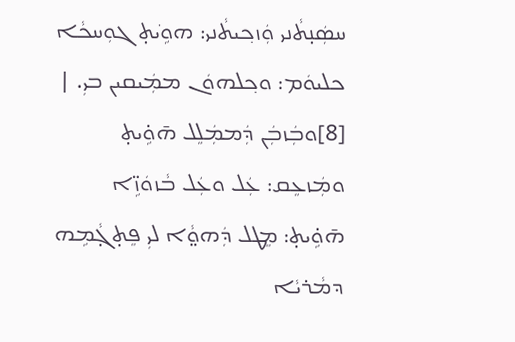ܚܣܲܢ̣ܬܵܢܝ ܘܲܙܟ݂ܝܬܵܢܝ: ܗܘܹ݁ܝܬ̣ ܓܘܼܚܟܵܐ ܟܠܝܘܿܡ: ܘܟ݂ܠܗܘܿܢ ܡܡܲܝܩܝܢ ܒܝܼ. |
[8]ܘܒܲܙܒܲܢ ܕܲܡܡܲܠܸܠ ܗ̄ܘܹ̇ܝܬ̣ ܘܡܲܙܥܸܩ: ܥܲܠ ܘܥܲܠ ܒܵܙܘܿܙܹ̈ܐ ܗ̄ܘܹ̇ܝܬ̣: ܡܸܛܠ ܕܲܗܘ̤ܵܐ ܠܝܼ ܦܸܬ̣ܓ̣ܵܡܹܗ ܕܡܵܪܝܵܐ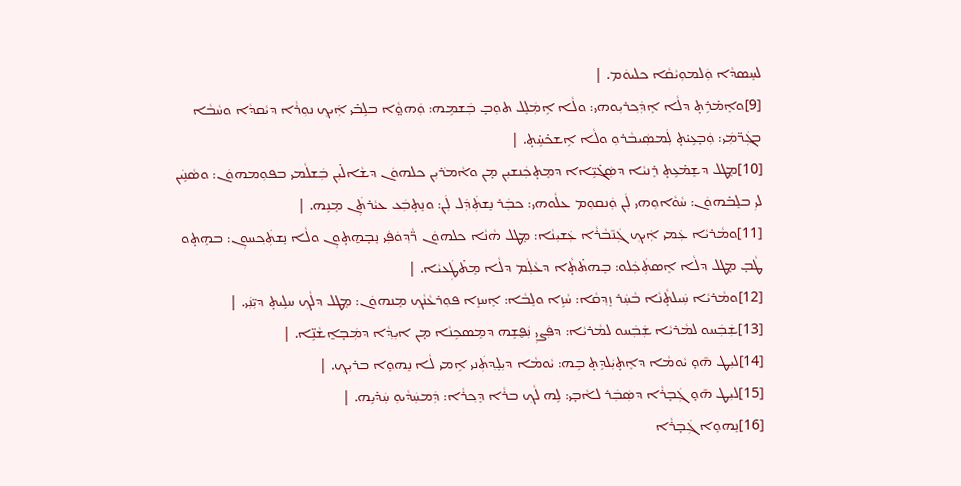ܠܚܸܣܕܵܐ ܘܲܠܡܘܼܝܵܩܵܐ ܟܠܝܘܿܡ. |
[9]ܘܐܸܡ̇ܪܹܬ̣ ܕܠܵܐ ܐܸܕܲܟ݂ܪܝܼܘܗܝ: ܘܠܵܐ ܐܹܡܲܠܸܠ ܬܘܼܒ̣ ܒܲܫܡܹܗ: ܘܲܗܘ̤ܵܐ ܒܠܹܒ̇ܝ ܐܲܝܟ݂ ܢܘܼܪܵܐ ܕܝܵܩܕܵܐ ܘܚܵܒܵܐ ܒܓܲܖ̈ܡܲܝ: ܘܲܒ̣ܥܹܝ̇ܬ̣ ܠܲܡܣܲܝܒܵܪܘܼ ܘܠܵܐ ܐܹܫܟ̇ܚܹ̇ܬ̣. |
[10]ܡܸܛܠ ܕܫܸܡ̇ܥܹܬ̣ ܪܸܢܝܵܐ ܕܣܲܓ̇ܝܹ̈ܐܐ ܕܡܸܬ̣ܟܲܢܫܝܼܢ ܡ̣ܢ ܘܐܵܡ݁ܪܝܼܢ ܟܠܗܘܿܢ ܕܫܵܐܠ̇ܝܼܢ ܒܲܫܠܵܡܝ ܒܦܘܼܡܗܘܿܢ: ܘܣܵܢܹ݁ܝܢ ܠܝܼ ܒܠܸܒ̇ܗܘܿܢ: ܚܵܘܵܐܘܼܗܝ ܠܲܢ ܘܲܢܩܘܼܡ ܥܠܵܘܗܝ: ܟܒܲܪ ܢܸܫܬܲܕܲܠ ܠܲܢ: ܘܢܸܬ̣ܒܲܥ ܥܝܵܪܬܲܢ ܡܸܢܹܗ. |
[11]ܘܡܵܪܝܵܐ ܥܲܡܝ ܐܲܝܟ݂ ܓܲܢ̄ܒܵܪܵܐ ܥܲܫܝܼܢܵܐ: ܡܸܛܠ ܗܵܢܵܐ ܟܠܗܘܿܢ ܖ̈ܵܕ݂ܘܿܦܲܝ ܢܸܒ̣ܗ̱ܬ̣ܘܼܢ ܘܠܵܐ ܢܸܫܬܲܟ݂ܚܘܼܢ: ܒܗܸܬ̣ܘ ܛܵܒ̣ ܡܸܛܠ ܕܠܵܐ ܐܸܣܬܲܟܲܠܘ: ܒܸܗܬ̇ܬ̣ܵܐ ܕܥܵܠܲܡ ܕܠܵܐ ܡܸܬ̇ܛܲܥܝܵܐ. |
[12]ܘܡܵܪܝܵܐ ܚܲܝܠܬ̣ܵܢܵܐ ܒܵܚܲܪ ܙܸܕ݂ܩܵܐ: ܚܵܙܹܐ ܘܠܸܒܵܐ: ܐܸܚܙܸܐ ܦܘܼܪܥܵܢܵܟ݂ ܡܸܢܗܘܿܢ: ܡܸܛܠ ܕܠܵܟ݂ ܚܠܹܝܬ̣ ܕܝܼ̈ܢܲܝ. |
[13]ܫܲܒܲܚܘ ܠܡܵܪܝܵܐ ܫܲܒܲܚܘ ܠܡܵܪܝܵܐ: ܕܦܲܨܝܼ ܢܲܦ̮ܫܹܗ ܕܡܸܣܟܹܢܵܐ ܡ̣ܢ ܐܝܼܕ݂ܵܐ ܕܡܲܒ̣ܐ̱ܫܵܢܹ̈ܐ. |
[14]ܠܝܼܛ ܗ̄ܘ̣ ܝܵܘܡܵܐ ܕܐܸܬ̣ܝܲܠܕܹܬ̣ ܒܹܗ: ܝܵܘܡܵܐ ܕܝܼܠܸܕ݂ܬܲܢܝ ܐܹܡܝ ܠܵܐ ܢܸܗܘܸܐ ܒܪܝܼܟ݂. |
[15]ܠܝܼܛ ܗ̄ܘ̣ ܓܲܒ̣ܪܵܐ ܕܣܲܒܲܪ ܠܐܵܒ̣ܝ: ܠܹܗ ܠܵܟ݂ ܒܪܵܐ ܕܸܟ݂ܪܵܐ: ܕܲܡܚܲܕܵܝܘܼ ܚܲܕ̇ܝܹܗ. |
[16]ܢܸܗܘܸܐ ܓܲܒ̣ܪܵܐ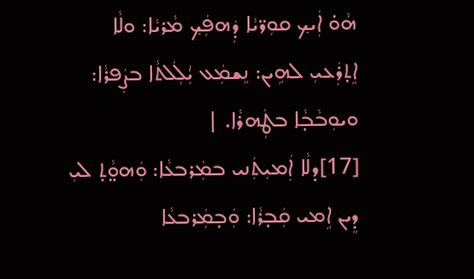ܗܵܘ̇ ܐܲܝܟ݂ ܩܘܼܖ̈ܝܵܐ ܕܲܗܦܲܟ݂ ܡܵܪܝܵܐ: ܘܠܵܐ ܐܸܬ̣ܪܲܥܝܼ ܠܗܹܝܢ: ܢܸܫܡܲܥ ܝܑܼܠܲܠܬܵܐ ܒܨܲܦܪܵܐ: ܘܝܘܼܒܵܒ̣ܵܐ ܒܛܲܗܪܵܐ. |
[17]ܕܠܵܐ ܐܲܡܝܼܬܲܢܝ ܒܡܲܪܒܥܵܐ: ܘܲܗܘ̤ܵܬ̣ ܠܝܼ ܕܸܝܢ ܐܹܡܝ ܩܲܒ̣ܪܵܐ: ܘܲܒ̣ܡܲܪܒܥܵܐ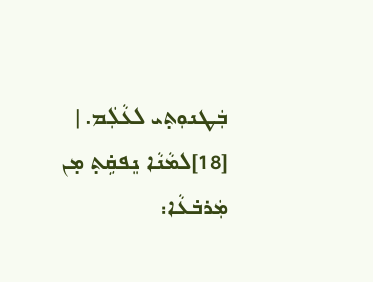ܒܲܛܢܘܼܬ̣ܝ ܠܥܵܠܲܡ. |
[18]ܠܡܵܢܵܐ ܢܸܦܩܹ̇ܬ̣ ܡ̣ܢ ܡܲܪܒ̇ܥܵܐ: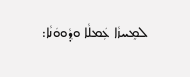ܠܡܸܚܙܵܐ ܥܲܡܠܵܐ ܘܕ݂ܵܘܘܿܢܵܐ: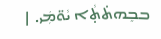ܒܒܸܗܬ̇ܬ̣ܵܐ ܝܵܘ̈ܡܲܝ. |